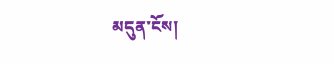མདུན་ངོས།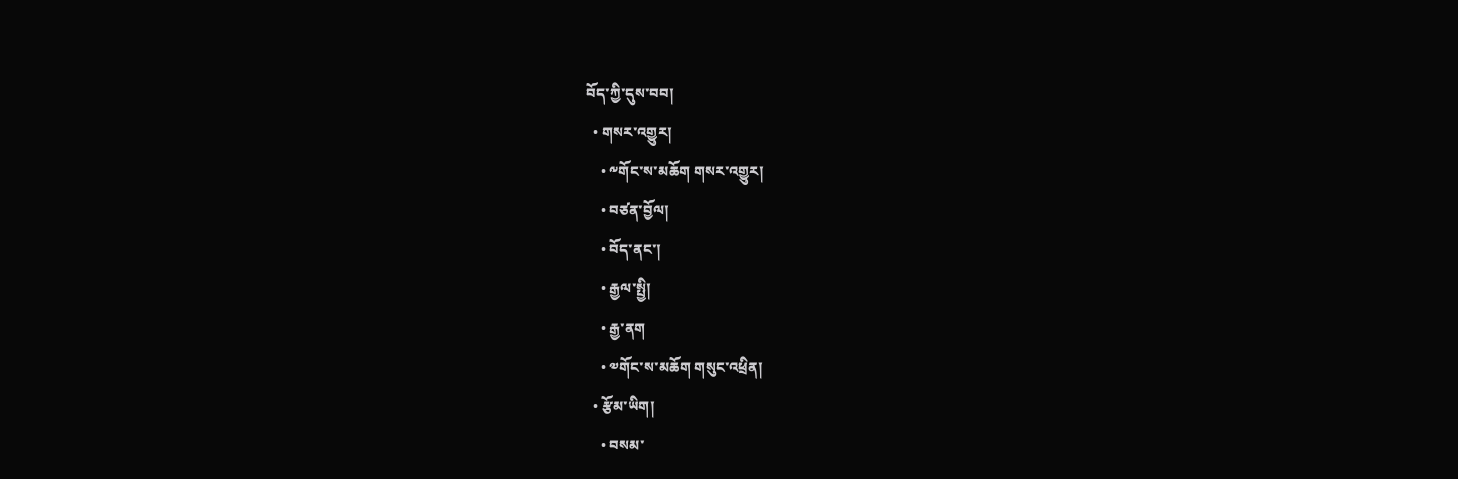བོད་ཀྱི་དུས་བབ།
  • གསར་འགྱུར།
    • ༸གོང་ས་མཆོག གསར་འགྱུར།
    • བཙན་བྱོལ།
    • བོད་ནང་།
    • རྒྱལ་སྤྱི།
    • རྒྱ་ནག
    • ༧གོང་ས་མཆོག གསུང་འཕྲིན།
  • རྩོམ་ཡིག།
    • བསམ་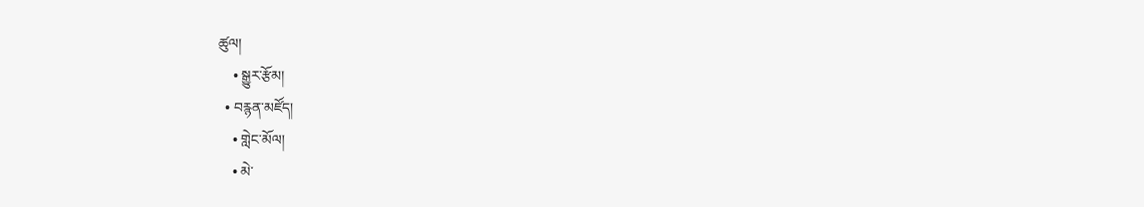ཚུལ།
    • སྒྱུར་རྩོམ།
  • བརྙན་མཛོད།
    • གླེང་མོལ།
    • མེ་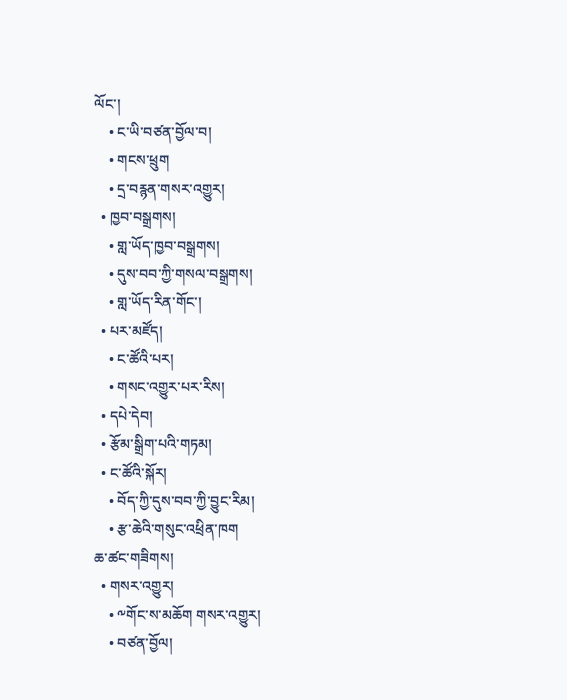ལོང་།
    • ང་ཡི་བཙན་བྱོལ་བ།
    • གངས་ཕྲུག
    • དྲ་བརྙན་གསར་འགྱུར།
  • ཁྱབ་བསྒྲགས།
    • གླ་ཡོད་ཁྱབ་བསྒྲགས།
    • དུས་བབ་ཀྱི་གསལ་བསྒྲགས།
    • གླ་ཡོད་རིན་གོང་།
  • པར་མཛོད།
    • ང་ཚོའི་པར།
    • གསང་འགྱུར་པར་རིས།
  • དཔེ་དེབ།
  • རྩོམ་སྒྲིག་པའི་གཏམ།
  • ང་ཚོའི་སྐོར།
    • བོད་ཀྱི་དུས་བབ་ཀྱི་བྱུང་རིམ།
    • རྩ་ཆེའི་གསུང་འཕྲིན་ཁག
ཆ་ཚང་གཟིགས།
  • གསར་འགྱུར།
    • ༸གོང་ས་མཆོག གསར་འགྱུར།
    • བཙན་བྱོལ།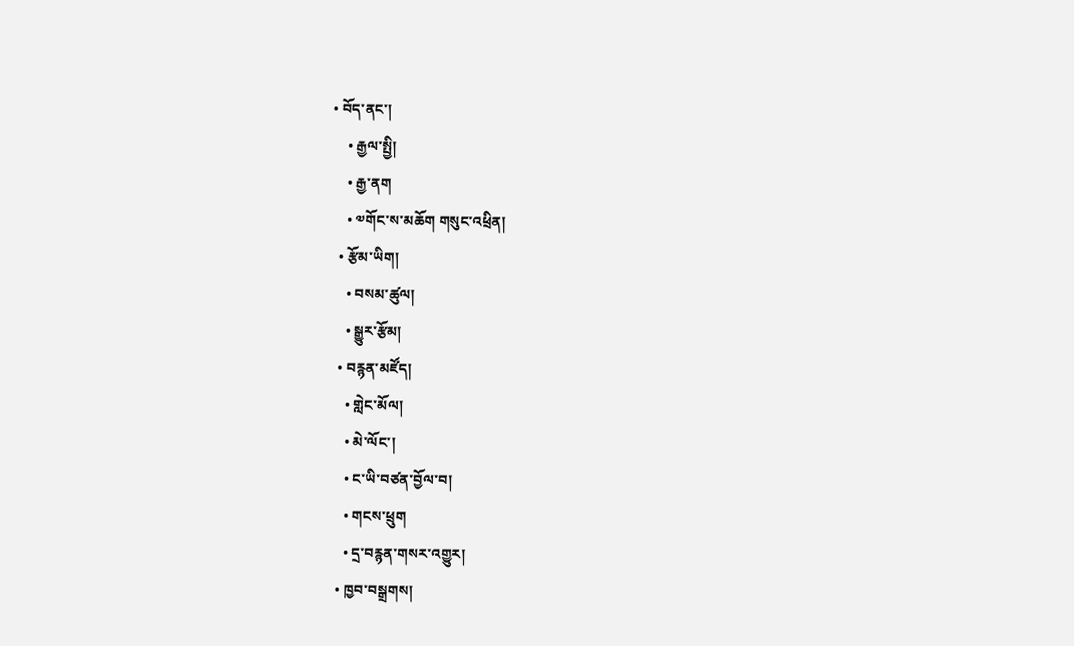• བོད་ནང་།
    • རྒྱལ་སྤྱི།
    • རྒྱ་ནག
    • ༧གོང་ས་མཆོག གསུང་འཕྲིན།
  • རྩོམ་ཡིག།
    • བསམ་ཚུལ།
    • སྒྱུར་རྩོམ།
  • བརྙན་མཛོད།
    • གླེང་མོལ།
    • མེ་ལོང་།
    • ང་ཡི་བཙན་བྱོལ་བ།
    • གངས་ཕྲུག
    • དྲ་བརྙན་གསར་འགྱུར།
  • ཁྱབ་བསྒྲགས།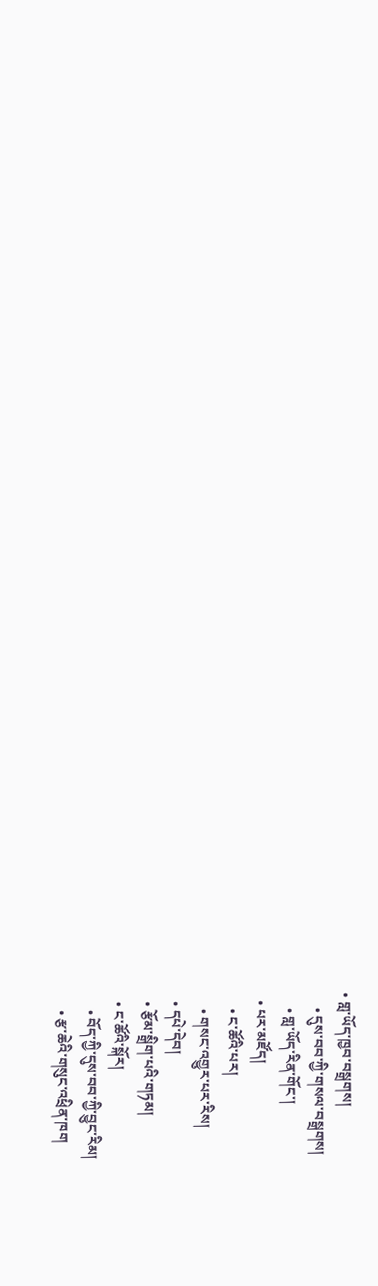• གླ་ཡོད་ཁྱབ་བསྒྲགས།
    • དུས་བབ་ཀྱི་གསལ་བསྒྲགས།
    • གླ་ཡོད་རིན་གོང་།
  • པར་མཛོད།
    • ང་ཚོའི་པར།
    • གསང་འགྱུར་པར་རིས།
  • དཔེ་དེབ།
  • རྩོམ་སྒྲིག་པའི་གཏམ།
  • ང་ཚོའི་སྐོར།
    • བོད་ཀྱི་དུས་བབ་ཀྱི་བྱུང་རིམ།
    • རྩ་ཆེའི་གསུང་འཕྲིན་ཁག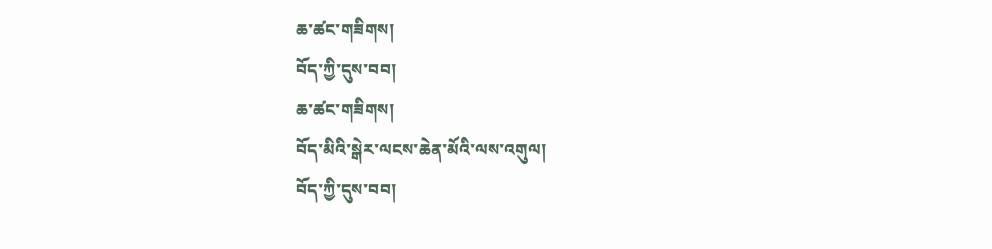ཆ་ཚང་གཟིགས།
བོད་ཀྱི་དུས་བབ།
ཆ་ཚང་གཟིགས།
བོད་མིའི་སྒེར་ལངས་ཆེན་མོའི་ལས་འགུལ།
བོད་ཀྱི་དུས་བབ།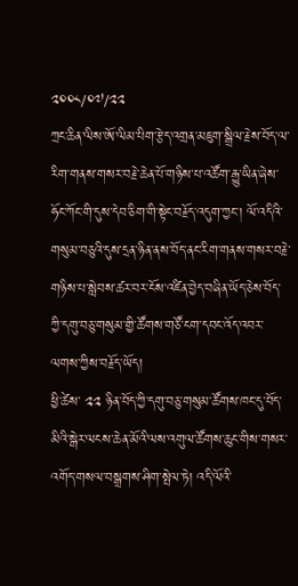༢༠༠༨/༠༧/༢༢
ཀྲང་ཆིན་ལིས་ཨོ་ལིམ་པིག་རྩེད་འགྲན་མཇུག་སྒྲིལ་རྗེས་བོད་ལ་རིག་གནས་གསར་བརྗེ་ཆེན་པོ་གཉིས་པ་འཚོག་རྒྱུ་ཡིན་ཞེས་ཧོང་ཀོང་གི་དུས་དེབ་ཅིག་གི་སྟེང་བརྗོད་འདུག་ཀྱང་། ལོ་འདིའི་གསུམ་བཅུའི་དུས་དྲན་ཉིན་ནས་བོད་ནང་རིག་གནས་གསར་བརྗེ་གཉིས་པ་སླེབས་ཚར་བར་ངོས་འཛིན་བྱེད་བཞིན་ཡོད་ཅེས་བོད་ཀྱི་དགུ་བཅུ་གསུམ་གྱི་ཚོགས་གཙོ་ངག་དབང་འོད་འབར་ལགས་ཀྱིས་བརྗོད་ཡོད།
ཕྱི་ཚེས་ ༢༢ ཉིན་བོད་ཀྱི་དགུ་བཅུ་གསུམ་ཚོགས་ཁང་དུ་བོད་མིའི་སྒེར་ལངས་ཆེན་མོའི་ལས་འགུལ་ཚོགས་ཆུང་གིས་གསར་འགོད་གསལ་བསྒྲགས་ཤིག་སྤེལ་ཏེ། འདི་ལོའི་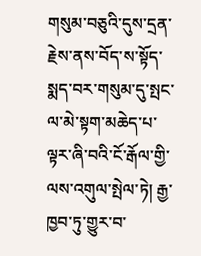གསུམ་བཅུའི་དུས་དྲན་རྗེས་ནས་བོད་ས་སྟོད་སྨད་བར་གསུམ་དུ་སྤང་ལ་མེ་སྟག་མཆེད་པ་ལྟར་ཞི་བའི་ངོ་རྒོལ་གྱི་ལས་འགུལ་སྤེལ་ཏེ། རྒྱ་ཁྱབ་ཏུ་གྱུར་བ་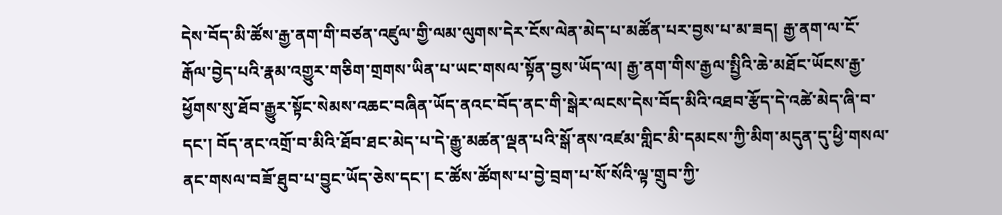དེས་བོད་མི་ཚོས་རྒྱ་ནག་གི་བཙན་འཛུལ་གྱི་ལམ་ལུགས་དེར་ངོས་ལེན་མེད་པ་མཚོན་པར་བྱས་པ་མ་ཟད། རྒྱ་ནག་ལ་ངོ་རྒོལ་བྱེད་པའི་རྣམ་འགྱུར་གཅིག་གྲགས་ཡིན་པ་ཡང་གསལ་སྟོན་བྱས་ཡོད་ལ། རྒྱ་ནག་གིས་རྒྱལ་སྤྱིའི་ཆེ་མཐོང་ཡོངས་རྒྱ་ཕྱོགས་སུ་ཐོབ་རྒྱུར་སྟོང་སེམས་འཆང་བཞིན་ཡོད་ནའང་བོད་ནང་གི་སྒེར་ལངས་དེས་བོད་མིའི་འཐབ་རྩོད་དེ་འཚེ་མེད་ཞི་བ་དང་། བོད་ནང་འགྲོ་བ་མིའི་ཐོབ་ཐང་མེད་པ་དེ་རྒྱུ་མཚན་ལྡན་པའི་སྒོ་ནས་འཛམ་གླིང་མི་དམངས་ཀྱི་མིག་མདུན་དུ་ཕྱི་གསལ་ནང་གསལ་བཟོ་ཐུབ་པ་བྱུང་ཡོད་ཅེས་དང་། ང་ཚོས་ཚོགས་པ་བྱེ་བྲག་པ་སོ་སོའི་ལྟ་གྲུབ་ཀྱི་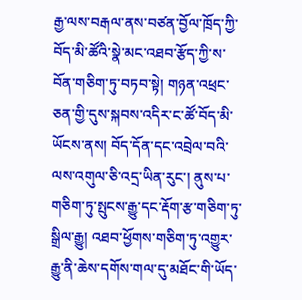རྒྱ་ལས་བརྒལ་ནས་བཙན་བྱོལ་ཁྲོད་ཀྱི་བོད་མི་ཚོའི་སྣེ་མང་འཐབ་རྩོད་ཀྱི་ས་བོན་གཅིག་ཏུ་བཏབ་སྟེ། གཉན་འཕྲང་ཅན་གྱི་དུས་སྐབས་འདིར་ང་ཚོ་བོད་མི་ཡོངས་ནས། བོད་དོན་དང་འབྲེལ་བའི་ལས་འགུལ་ཅི་འདྲ་ཡིན་རུང་། ནུས་པ་གཅིག་ཏུ་སྤུངས་རྒྱུ་དང་རྡོག་རྩ་གཅིག་ཏུ་སྒྲིལ་རྒྱུ། འཐབ་ཕྱོགས་གཅིག་ཏུ་འགྱུར་རྒྱུ་ནི་ཆེས་དགོས་གལ་དུ་མཐོང་གི་ཡོད་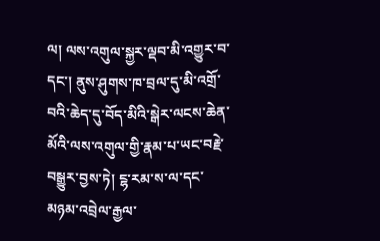ལ། ལས་འགུལ་སྐྱར་ལྡབ་མི་འགྱུར་བ་དང་། ནུས་ཤུགས་ཁ་བྲལ་དུ་མི་འགྲོ་བའི་ཆེད་དུ་བོད་མིའི་སྒེར་ལངས་ཆེན་མོའི་ལས་འགུལ་གྱི་རྣམ་པ་ཡང་བརྗེ་བསྒྱུར་བྱས་ཏེ། ངྷ་རམ་ས་ལ་དང་མཉམ་འབྲེལ་རྒྱལ་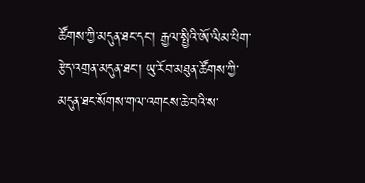ཚོགས་ཀྱི་མདུན་ཐང་དང་། རྒྱལ་སྤྱིའི་ཨོ་ལིམ་པིག་རྩེད་འགྲན་མདུན་ཐང་། ཡུ་རོབ་མཐུན་ཚོགས་ཀྱི་མདུན་ཐང་སོགས་གལ་འགངས་ཆེ་བའི་ས་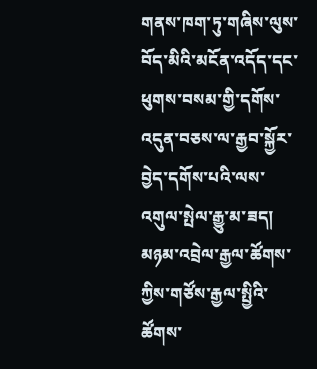གནས་ཁག་ཏུ་གཞིས་ལུས་བོད་མིའི་མངོན་འདོད་དང་ཕུགས་བསམ་གྱི་དགོས་འདུན་བཅས་ལ་རྒྱབ་སྐྱོར་བྱེད་དགོས་པའི་ལས་འགུལ་སྤེལ་རྒྱུ་མ་ཟད། མཉམ་འབྲེལ་རྒྱལ་ཚོགས་ཀྱིས་གཙོས་རྒྱལ་སྤྱིའི་ཚོགས་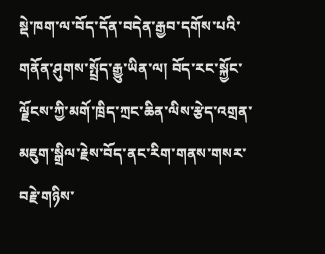སྡེ་ཁག་ལ་བོད་དོན་བདེན་རྒྱབ་དགོས་པའི་གནོན་ཤུགས་སྤྲོད་རྒྱུ་ཡིན་ལ། བོད་རང་སྐྱོང་ལྗོངས་ཀྱི་མགོ་ཁྲིད་ཀྲང་ཆིན་ལིས་རྩེད་འགྲན་མཇུག་སྒྲིལ་རྗེས་བོད་ནང་རིག་གནས་གསར་བརྗེ་གཉིས་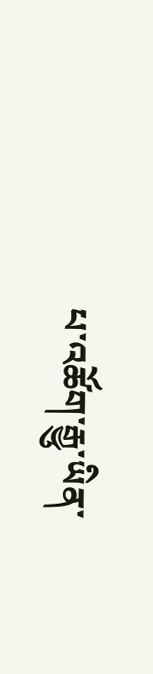པ་འཚོག་རྒྱུ་ཡིན་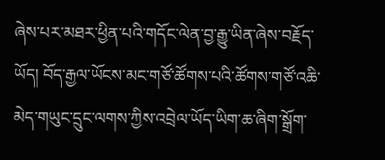ཞེས་པར་མཐར་ཕྱིན་པའི་གདོང་ལེན་བྱ་རྒྱུ་ཡིན་ཞེས་བརྗོད་ཡོད། བོད་རྒྱལ་ཡོངས་མང་གཙོ་ཚོགས་པའི་ཚོགས་གཙོ་འཆི་མེད་གཡུང་དྲུང་ལགས་ཀྱིས་འབྲེལ་ཡོད་ཡིག་ཆ་ཞིག་སྒྲོག་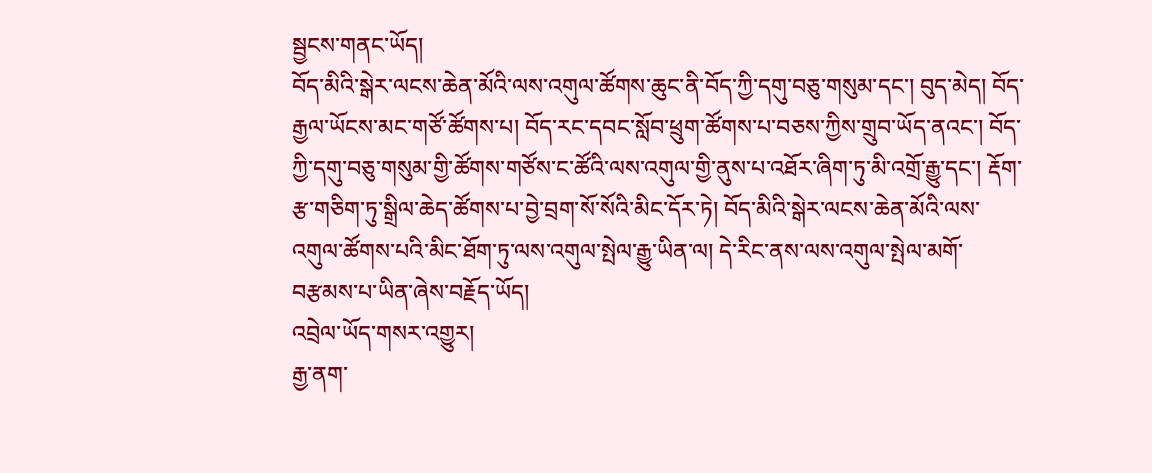སྦྱངས་གནང་ཡོད།
བོད་མིའི་སྒེར་ལངས་ཆེན་མོའི་ལས་འགུལ་ཚོགས་ཆུང་ནི་བོད་ཀྱི་དགུ་བཅུ་གསུམ་དང་། བུད་མེད། བོད་རྒྱལ་ཡོངས་མང་གཙོ་ཚོགས་པ། བོད་རང་དབང་སློབ་ཕྲུག་ཚོགས་པ་བཅས་ཀྱིས་གྲུབ་ཡོད་ནའང་། བོད་ཀྱི་དགུ་བཅུ་གསུམ་གྱི་ཚོགས་གཙོས་ང་ཚོའི་ལས་འགུལ་གྱི་ནུས་པ་འཐོར་ཞིག་ཏུ་མི་འགྲོ་རྒྱུ་དང་། རྡོག་རྩ་གཅིག་ཏུ་སྒྲིལ་ཆེད་ཚོགས་པ་བྱེ་བྲག་སོ་སོའི་མིང་དོར་ཏེ། བོད་མིའི་སྒེར་ལངས་ཆེན་མོའི་ལས་འགུལ་ཚོགས་པའི་མིང་ཐོག་ཏུ་ལས་འགུལ་སྤེལ་རྒྱུ་ཡིན་ལ། དེ་རིང་ནས་ལས་འགུལ་སྤེལ་མགོ་བརྩམས་པ་ཡིན་ཞེས་བརྗོད་ཡོད།
འབྲེལ་ཡོད་གསར་འགྱུར།
རྒྱ་ནག་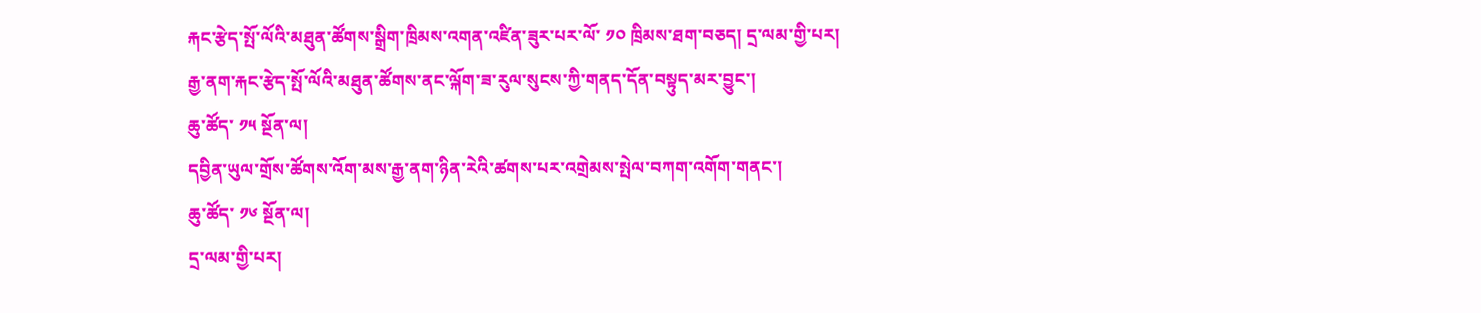རྐང་རྩེད་སྤོ་ལོའི་མཐུན་ཚོགས་སྒྲིག་ཁྲིམས་འགན་འཛིན་ཟུར་པར་ལོ་ ༡༠ ཁྲིམས་ཐག་བཅད། དྲ་ལམ་གྱི་པར།
རྒྱ་ནག་རྐང་རྩེད་སྤོ་ལོའི་མཐུན་ཚོགས་ནང་ལྐོག་ཟ་རུལ་སུངས་ཀྱི་གནད་དོན་བསྟུད་མར་བྱུང་།
ཆུ་ཚོད་ ༡༥ སྔོན་ལ།
དབྱིན་ཡུལ་གྲོས་ཚོགས་འོག་མས་རྒྱ་ནག་ཉིན་རེའི་ཚགས་པར་འགྲེམས་སྤེལ་བཀག་འགོག་གནང་།
ཆུ་ཚོད་ ༡༦ སྔོན་ལ།
དྲ་ལམ་གྱི་པར།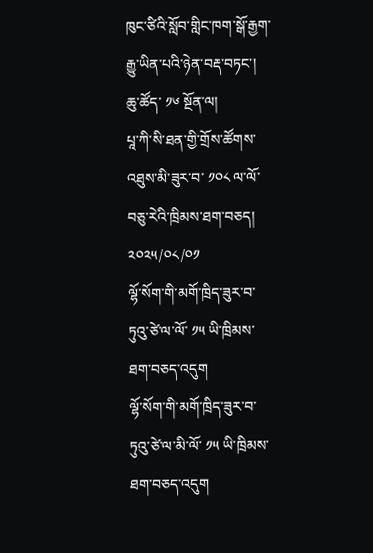ཁུང་ཙིའི་སློབ་གླིང་ཁག་སྒོ་རྒྱག་རྒྱུ་ཡིན་པའི་ཉེན་བརྡ་བཏང་།
ཆུ་ཚོད་ ༡༦ སྔོན་ལ།
པཱ་ཀི་སི་ཐན་གྱི་གྲོས་ཚོགས་འཐུས་མི་ཟུར་བ་ ༡༠༨ ལ་ལོ་བཅུ་རེའི་ཁྲིམས་ཐག་བཅད།
༢༠༢༥/༠༨/༠༡
ལྷོ་སོག་གི་མགོ་ཁྲིད་ཟུར་བ་ཏུའུ་ཙེ་ལ་ལོ་ ༡༥ ཡི་ཁྲིམས་ཐག་བཅད་འདུག
ལྷོ་སོག་གི་མགོ་ཁྲིད་ཟུར་བ་ཏུའུ་ཙེ་ལ་མི་ལོ་ ༡༥ ཡི་ཁྲིམས་ཐག་བཅད་འདུག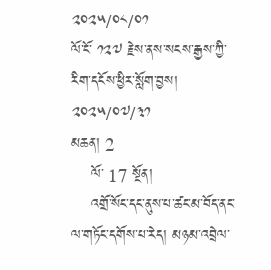༢༠༢༥/༠༨/༠༡
ལོ་ངོ་ ༡༢༧ རྗེས་ནས་སངས་རྒྱས་ཀྱི་རིག་དངོས་ཕྱིར་སློག་བྱས།
༢༠༢༥/༠༧/༣༡
མཆན། 2
    ལོ་ 17 སྔོན།
    འགྲོ་སོང་དང་ནུས་པ་ཚང་མ་བོད་ནང་ལ་གཏོང་དགོས་པ་རེད། མཉམ་འབྲེལ་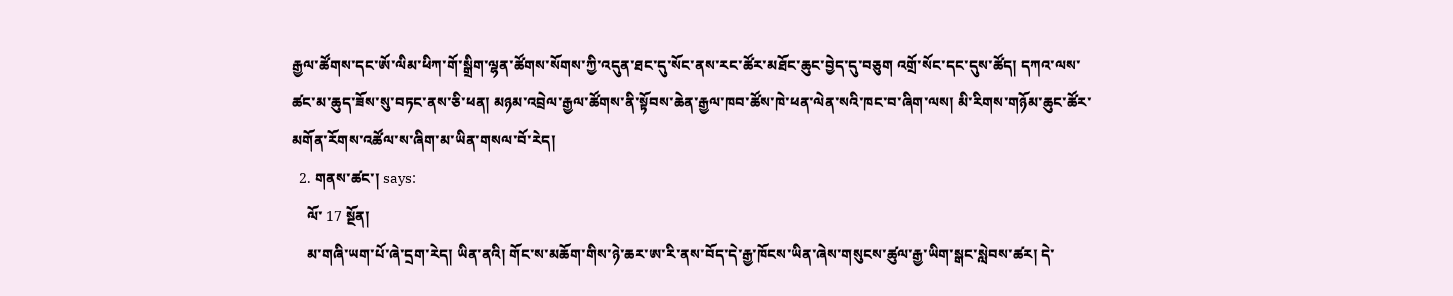རྒྱལ་ཚོགས་དང་ཨོ་ལིམ་ཕིཀ་གོ་སྒྲིག་ལྷན་ཚོགས་སོགས་ཀྱི་འདུན་ཐང་དུ་སོང་ནས་རང་ཚོར་མཐོང་ཆུང་བྱེད་དུ་བཅུག འགྲོ་སོང་དང་དུས་ཚོད། དཀའ་ལས་ཚང་མ་ཆུད་ཟོས་སུ་བཏང་ནས་ཅི་ཕན། མཉམ་འབྲེལ་རྒྱལ་ཚོགས་ནི་སྟོབས་ཆེན་རྒྱལ་ཁབ་ཚོས་ཁེ་ཕན་ལེན་སའི་ཁང་བ་ཞིག་ལས། མི་རིགས་གཉོམ་ཆུང་ཚོར་མགོན་རོགས་འཚོལ་ས་ཞིག་མ་ཡིན་གསལ་བོ་རེད།
  2. གནས་ཚང་། says:
    ལོ་ 17 སྔོན།
    མ་གཞི་ཡག་པོ་ཞེ་དྲག་རེད། ཡིན་ནའི། གོང་ས་མཆོག་གིས་ཉེ་ཆར་ཨ་རི་ནས་བོད་དེ་རྒྱ་ཁོངས་ཡིན་ཞེས་གསུངས་ཚུལ་རྒྱ་ཡིག་སྒང་སླེབས་ཚར། དེ་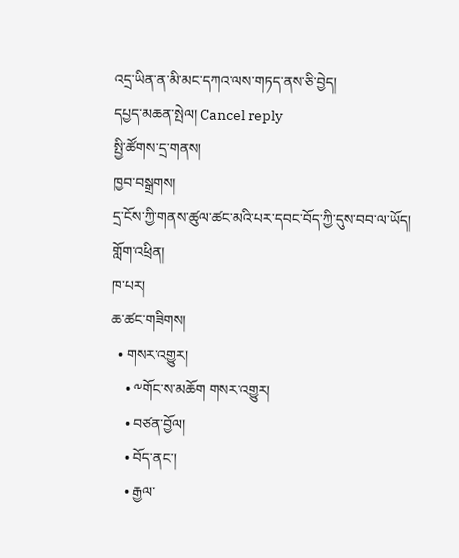འདྲ་ཡིན་ན་མི་མང་དཀའ་ལས་གཏད་ནས་ཅི་བྱེད།
དཔྱད་མཆན་སྤེལ། Cancel reply
སྤྱི་ཚོགས་དྲ་གནས།
ཁྱབ་བསྒྲགས།
དྲ་ངོས་ཀྱི་གནས་ཚུལ་ཚང་མའི་པར་དབང་བོད་ཀྱི་དུས་བབ་ལ་ཡོད།
གློག་འཕྲིན།
ཁ་པར།
ཆ་ཚང་གཟིགས།
  • གསར་འགྱུར།
    • ༸གོང་ས་མཆོག གསར་འགྱུར།
    • བཙན་བྱོལ།
    • བོད་ནང་།
    • རྒྱལ་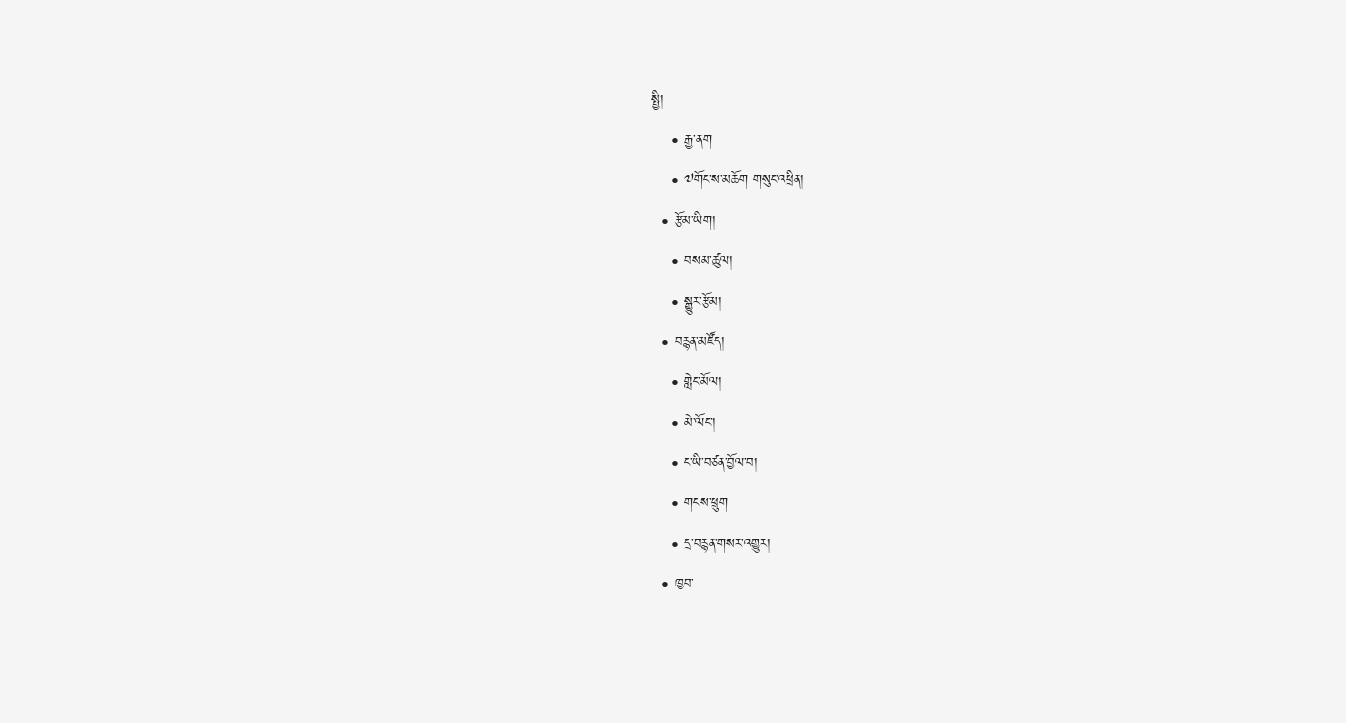སྤྱི།
    • རྒྱ་ནག
    • ༧གོང་ས་མཆོག གསུང་འཕྲིན།
  • རྩོམ་ཡིག།
    • བསམ་ཚུལ།
    • སྒྱུར་རྩོམ།
  • བརྙན་མཛོད།
    • གླེང་མོལ།
    • མེ་ལོང་།
    • ང་ཡི་བཙན་བྱོལ་བ།
    • གངས་ཕྲུག
    • དྲ་བརྙན་གསར་འགྱུར།
  • ཁྱབ་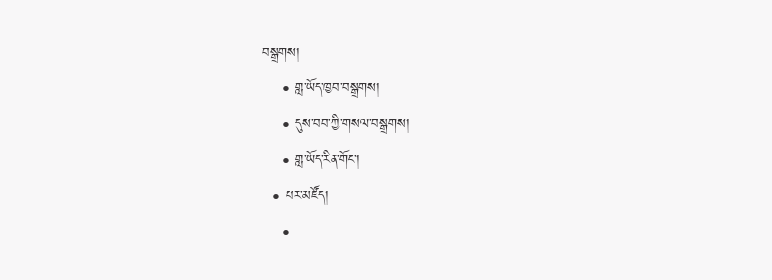བསྒྲགས།
    • གླ་ཡོད་ཁྱབ་བསྒྲགས།
    • དུས་བབ་ཀྱི་གསལ་བསྒྲགས།
    • གླ་ཡོད་རིན་གོང་།
  • པར་མཛོད།
    •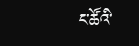ང་ཚོའི་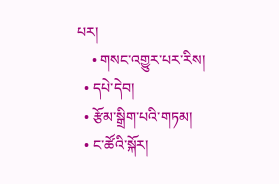པར།
    • གསང་འགྱུར་པར་རིས།
  • དཔེ་དེབ།
  • རྩོམ་སྒྲིག་པའི་གཏམ།
  • ང་ཚོའི་སྐོར།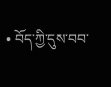• བོད་ཀྱི་དུས་བབ་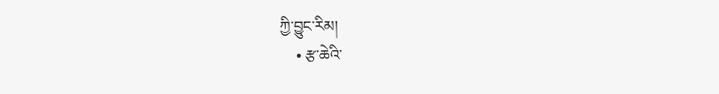ཀྱི་བྱུང་རིམ།
    • རྩ་ཆེའི་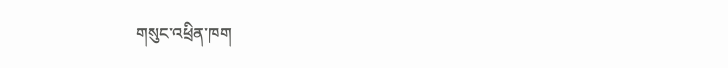གསུང་འཕྲིན་ཁག